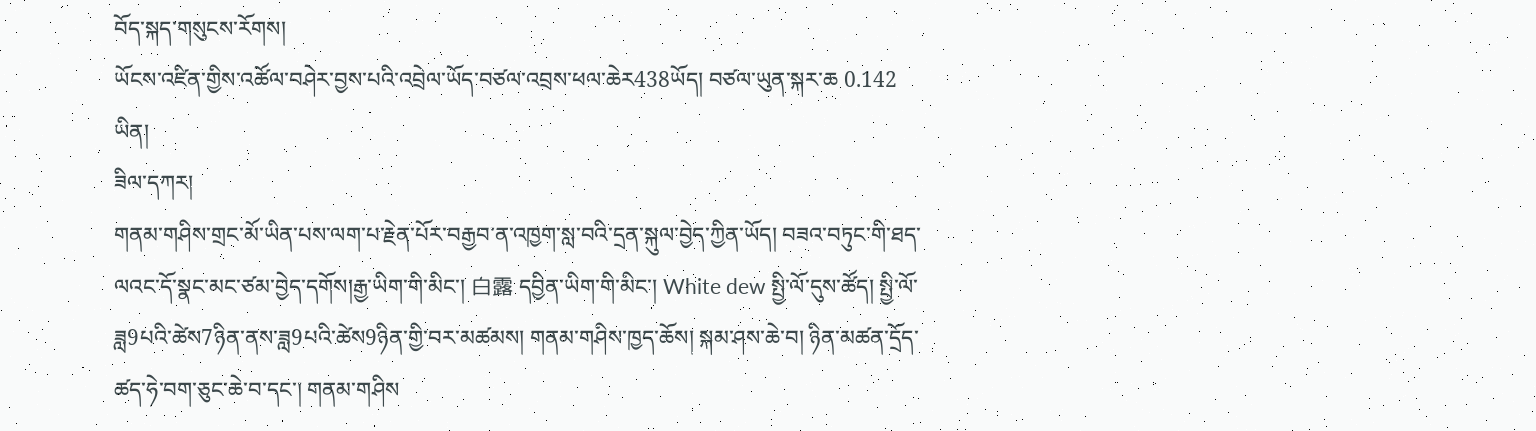བོད་སྐད་གསུངས་རོགས།
ཡོངས་འཛིན་གྱིས་འཚོལ་བཤེར་བྱས་པའི་འབྲེལ་ཡོད་བཙལ་འབྲས་ཕལ་ཆེར438ཡོད། བཙལ་ཡུན་སྐར་ཆ 0.142
ཡིན།
ཟིལ་དཀར།
གནམ་གཤིས་གྲང་མོ་ཡིན་པས་ལག་པ་རྗེན་པོར་བརྒྱབ་ན་འཁྱག་སླ་བའི་དྲན་སྐུལ་བྱེད་ཀྱིན་ཡོད། བཟའ་བཏུང་གི་ཐད་ལའང་དོ་སྣང་མང་ཙམ་བྱེད་དགོས།རྒྱ་ཡིག་གི་མིང་། 白露 དབྱིན་ཡིག་གི་མིང་། White dew སྤྱི་ལོ་དུས་ཚོད། སྤྱི་ལོ་ཟླ9པའི་ཚེས7ཉིན་ནས་ཟླ9པའི་ཚེས9ཉིན་གྱི་བར་མཚམས། གནམ་གཤིས་ཁྱད་ཆོས། སྐམ་ཤས་ཆེ་བ། ཉིན་མཚན་དྲོད་ཚད་ཧེ་བག་ཅུང་ཆེ་བ་དང་། གནམ་གཤིས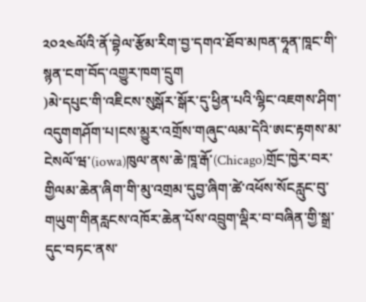༢༠༢༤ལོའི་ནོ་བྷེལ་རྩོམ་རིག་བྱ་དགའ་ཐོབ་མཁན་ཧཱན་ཁཱང་གི་སྙན་ངག་བོད་འགྱུར་ཁག་དྲུག
)མེ་དཔུང་གི་འཇིངས་སུསྒོར་སྒོར་དུ་ཕྱིན་པའི་ལྷིང་འཇགས་ཤིག་འདུགགཤོག་པ།ངས་མྱུར་འགྲོས་གཞུང་ལམ་དེའི་ཨང་རྟགས་མ་ངེསལོ་ཝ་(iowa)ཁུལ་ནས་ཆེ་ཁཱ་རྒོ་(Chicago)གྲོང་ཁྱེར་བར་གྱིལམ་ཆེན་ཞིག་གི་མུ་འགྲམ་དུབྱ་ཞིག་ཚེ་འཕོས་སོངརླུང་བུ་གཡུག་གིནརླངས་འཁོར་ཆེན་པོས་འབྲུག་ལྡིར་བ་བཞིན་གྱི་སྒྲ་དུང་བཏང་ནས་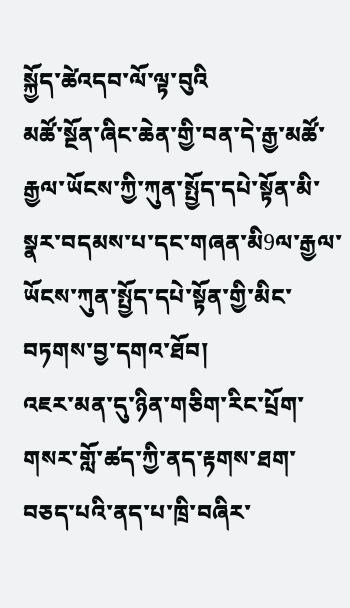སྐྱོད་ཚེའདབ་ལོ་ལྟ་བུའི
མཚོ་སྔོན་ཞིང་ཆེན་གྱི་བན་དེ་རྒྱ་མཚོ་རྒྱལ་ཡོངས་ཀྱི་ཀུན་སྤྱོད་དཔེ་སྟོན་མི་སྣར་བདམས་པ་དང་གཞན་མི9ལ་རྒྱལ་ཡོངས་ཀུན་སྤྱོད་དཔེ་སྟོན་གྱི་མིང་བཏགས་བྱ་དགའ་ཐོབ།
འཇར་མན་དུ་ཉིན་གཅིག་རིང་པྲོག་གསར་གློ་ཚད་ཀྱི་ནད་རྟགས་ཐག་བཅད་པའི་ནད་པ་ཁྲི་བཞིར་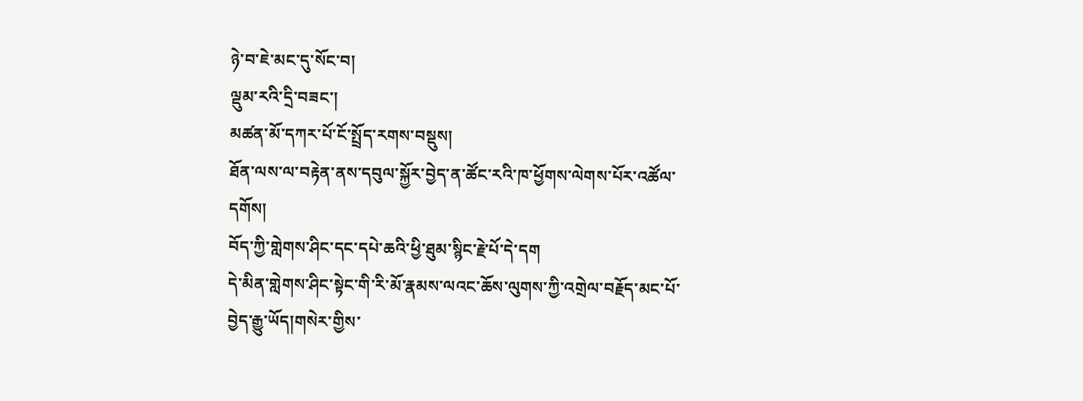ཉེ་བ་ཇེ་མང་དུ་སོང་བ།
ལྡུམ་རའི་དྲི་བཟང་།
མཚན་མོ་དཀར་པོ་ངོ་སྤྲོད་རགས་བསྡུས།
ཐོན་ལས་ལ་བརྟེན་ནས་དབུལ་སྐྱོར་བྱེད་ན་ཚོང་རའི་ཁ་ཕྱོགས་ལེགས་པོར་འཚོལ་དགོས།
བོད་ཀྱི་གླེགས་ཤིང་དང་དཔེ་ཆའི་ཕྱི་ཐུམ་སྙིང་རྗེ་པོ་དེ་དག
དེ་མིན་གླེགས་ཤིང་སྟེང་གི་རི་མོ་རྣམས་ལའང་ཆོས་ལུགས་ཀྱི་འགྲེལ་བརྗོད་མང་པོ་བྱེད་རྒྱུ་ཡོད།གསེར་གྱིས་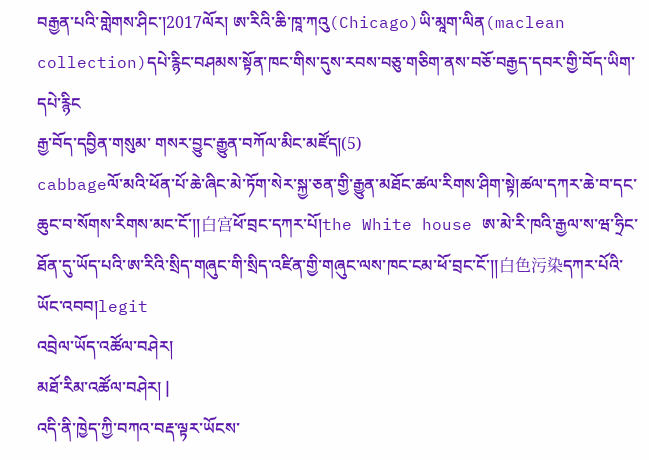བརྒྱན་པའི་གླེགས་ཤིང་།2017ལོར། ཨ་རིའི་ཆི་ཁཱ་ཀའུ(Chicago)ཡི་མཱག་ལིན(maclean collection)དཔེ་རྙིང་བཤམས་སྟོན་ཁང་གིས་དུས་རབས་བཅུ་གཅིག་ནས་བཅོ་བརྒྱད་དབར་གྱི་བོད་ཡིག་དཔེ་རྙིང
རྒྱ་བོད་དབྱིན་གསུམ་ གསར་བྱུང་རྒྱུན་བཀོལ་མིང་མཛོད།(5)
cabbageལོ་མའི་ཕོན་པོ་ཆེ་ཞིང་མེ་ཏོག་སེར་སྐྱ་ཅན་གྱི་རྒྱུན་མཐོང་ཚལ་རིགས་ཤིག་སྟེ།ཚལ་དཀར་ཆེ་བ་དང་ཆུང་བ་སོགས་རིགས་མང་ངོ་།།白宫ཕོ་བྲང་དཀར་པོ།the White house ཨ་མེ་རི་ཁའི་རྒྱལ་ས་ཝ་ཧྲིང་ཐོན་དུ་ཡོད་པའི་ཨ་རིའི་སྲིད་གཞུང་གི་སྲིད་འཛིན་གྱི་གཞུང་ལས་ཁང་ངམ་ཕོ་བྲང་ངོ་།།白色污染དཀར་པོའི་ཡོང་འབབ།legit
འབྲེལ་ཡོད་འཚོལ་བཤེར།
མཐོ་རིམ་འཚོལ་བཤེར། |
འདི་ནི་ཁྱེད་ཀྱི་བཀའ་བརྡ་ལྟར་ཡོངས་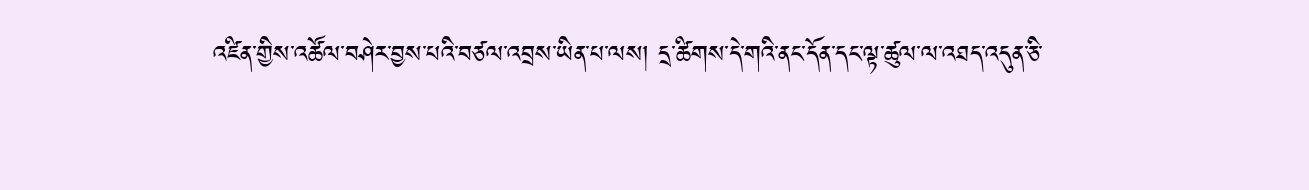འཛིན་གྱིས་འཚོལ་བཤེར་བྱས་པའི་བཙལ་འབྲས་ཡིན་པ་ལས། དྲ་ཚིགས་དེ་གའི་ནང་དོན་དང་ལྟ་ཚུལ་ལ་འཐད་འདུན་ཅི་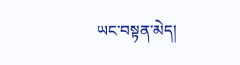ཡང་བསྟན་མེད།